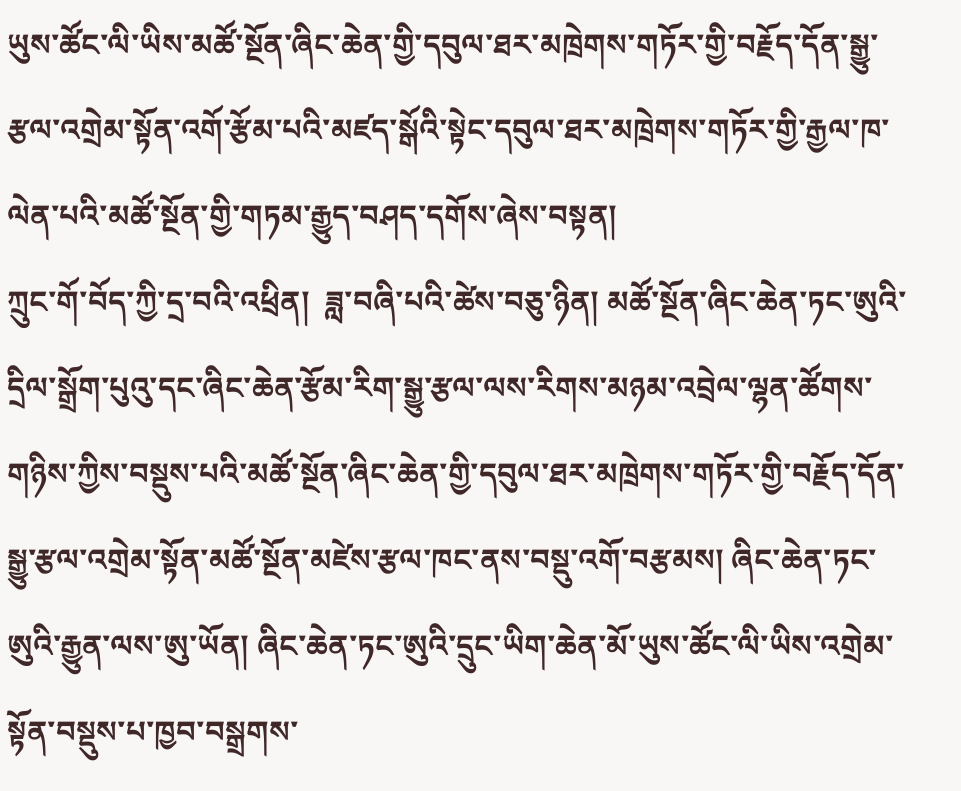ཡུས་ཚོང་ལི་ཡིས་མཚོ་སྔོན་ཞིང་ཆེན་གྱི་དབུལ་ཐར་མཁྲེགས་གཏོར་གྱི་བརྗོད་དོན་སྒྱུ་རྩལ་འགྲེམ་སྟོན་འགོ་རྩོམ་པའི་མཛད་སྒོའི་སྟེང་དབུལ་ཐར་མཁྲེགས་གཏོར་གྱི་རྒྱལ་ཁ་ལེན་པའི་མཚོ་སྔོན་གྱི་གཏམ་རྒྱུད་བཤད་དགོས་ཞེས་བསྟན།
ཀྲུང་གོ་བོད་ཀྱི་དྲ་བའི་འཕྲིན།  ཟླ་བཞི་པའི་ཚེས་བཅུ་ཉིན། མཚོ་སྔོན་ཞིང་ཆེན་ཏང་ཨུའི་དྲིལ་སྒྲོག་པུའུ་དང་ཞིང་ཆེན་རྩོམ་རིག་སྒྱུ་རྩལ་ལས་རིགས་མཉམ་འབྲེལ་ལྷན་ཚོགས་གཉིས་ཀྱིས་བསྡུས་པའི་མཚོ་སྔོན་ཞིང་ཆེན་གྱི་དབུལ་ཐར་མཁྲེགས་གཏོར་གྱི་བརྗོད་དོན་སྒྱུ་རྩལ་འགྲེམ་སྟོན་མཚོ་སྔོན་མཛེས་རྩལ་ཁང་ནས་བསྡུ་འགོ་བརྩམས། ཞིང་ཆེན་ཏང་ཨུའི་རྒྱུན་ལས་ཨུ་ཡོན། ཞིང་ཆེན་ཏང་ཨུའི་དྲུང་ཡིག་ཆེན་མོ་ཡུས་ཚོང་ལི་ཡིས་འགྲེམ་སྟོན་བསྡུས་པ་ཁྱབ་བསྒྲགས་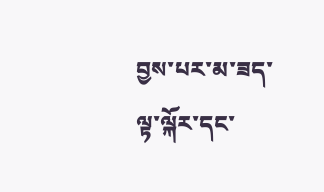བྱས་པར་མ་ཟད་ལྟ་ལྐོར་དང་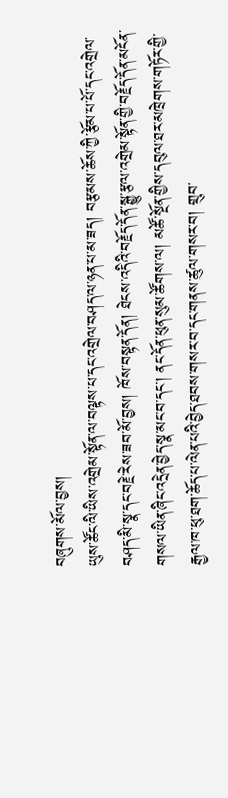བཞུགས་མོལ་བྱས།
ཡུས་ཚོང་ལི་ཡིས་འགྲེམ་སྟོན་ལ་བལྟས་པ་དང་འགྲེལ་བཤད་ལ་ཉན་པ་མ་ཟད། བརྩམས་ཆོས་ཀྱི་རྩོམ་པ་པོ་དང་འགྲེལ་བཤད་མི་སྣ་དང་བརྗེ་རེས་ཟབ་མོ་བྱས། ཁོས་བསྟན་དོན། ཐེངས་འདིའི་བརྗོད་དོན་སྒྱུ་རྩལ་འགྲེམ་སྟོན་གྱི་བརྗོད་དོན་མངོན་གསལ་ཡིན་ཞིང་འདྲེན་བྱེད་སྣ་མང་བ་དང་། ནང་དོན་ཕུན་སུམ་ཚོགས་ལ། མཚོ་སྔོན་གྱིས་དབུལ་ཐར་མཁྲེགས་གཏོར་གྱི་རྒྱལ་ཁ་ཕུ་ཐག་ཆོད་པ་ལེན་པའི་བྱེད་ཐབས་གསར་བ་དང་གནས་ཚུལ་གསར་བ། གྲུབ་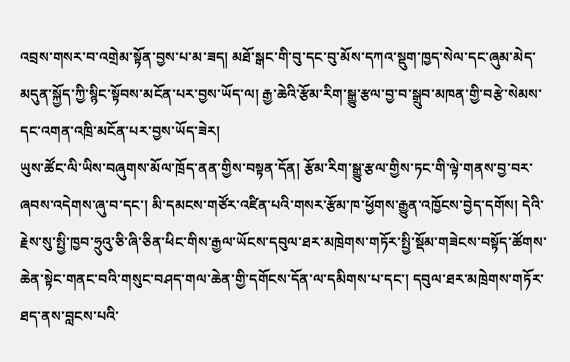འབྲས་གསར་བ་འགྲེམ་སྟོན་བྱས་པ་མ་ཟད། མཐོ་སྒང་གི་བུ་དང་བུ་མོས་དཀའ་སྡུག་ཁྱད་སེལ་དང་ཞུམ་མེད་མདུན་སྐྱོད་ཀྱི་སྙིང་སྟོབས་མངོན་པར་བྱས་ཡོད་ལ། རྒྱ་ཆེའི་རྩོམ་རིག་སྒྱུ་རྩལ་བྱ་བ་སྒྲུབ་མཁན་གྱི་བརྩེ་སེམས་དང་འགན་འཁྲི་མངོན་པར་བྱས་ཡོད་ཟེར།
ཡུས་ཚོང་ལི་ཡིས་བཞུགས་མོལ་ཁྲོད་ནན་གྱིས་བསྟན་དོན། རྩོམ་རིག་སྒྱུ་རྩལ་གྱིས་ཏང་གི་ལྟེ་གནས་བྱ་བར་ཞབས་འདེགས་ཞུ་བ་དང་། མི་དམངས་གཙོར་འཛིན་པའི་གསར་རྩོམ་ཁ་ཕྱོགས་རྒྱུན་འཁྱོངས་བྱེད་དགོས། དེའི་རྗེས་སུ་སྤྱི་ཁྱབ་ཧྲུའུ་ཅི་ཞི་ཅིན་ཕིང་གིས་རྒྱལ་ཡོངས་དབུལ་ཐར་མཁྲེགས་གཏོར་སྤྱི་སྡོམ་གཟེངས་བསྟོད་ཚོགས་ཆེན་སྟེང་གནང་བའི་གསུང་བཤད་གལ་ཆེན་གྱི་དགོངས་དོན་ལ་དམིགས་པ་དང་། དབུལ་ཐར་མཁྲེགས་གཏོར་ཐད་ནས་བླངས་པའི་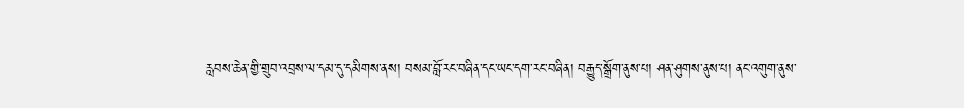རླབས་ཆེན་གྱི་གྲུབ་འབྲས་ལ་དམ་དུ་དམིགས་ནས། བསམ་བློ་རང་བཞིན་དང་ཡང་དག་རང་བཞིན། བརྒྱུད་སྒྲོག་ནུས་པ། ཤན་ཤུགས་ནུས་པ། ནང་འགུག་ནུས་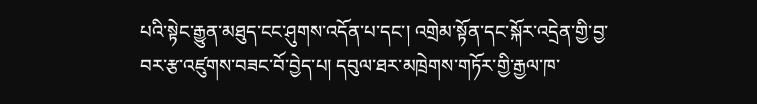པའི་སྟེང་རྒྱུན་མཐུད་ངང་ཤུགས་འདོན་པ་དང་། འགྲེམ་སྟོན་དང་སྐོར་འདྲེན་གྱི་བྱ་བར་རྩ་འཛུགས་བཟང་བོ་བྱེད་པ། དབུལ་ཐར་མཁྲེགས་གཏོར་གྱི་རྒྱལ་ཁ་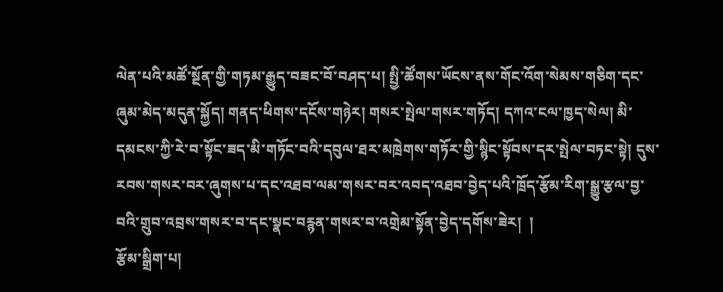ལེན་པའི་མཚོ་སྔོན་གྱི་གཏམ་རྒྱུད་བཟང་བོ་བཤད་པ། སྤྱི་ཚོགས་ཡོངས་ནས་གོང་འོག་སེམས་གཅིག་དང་ཞུམ་མེད་མདུན་སྐྱོད། གནད་ཕིགས་དངོས་གཉེར། གསར་སྤེལ་གསར་གཏོད། དཀའ་ངལ་ཁྱད་སེལ། མི་དམངས་ཀྱི་རེ་བ་སྟོང་ཟད་མི་གཏོང་བའི་དབུལ་ཐར་མཁྲེགས་གཏོར་གྱི་སྙིང་སྟོབས་དར་སྤེལ་བཏང་སྟེ། དུས་རབས་གསར་བར་ཞུགས་པ་དང་འཐབ་ལམ་གསར་བར་འབད་འཐབ་བྱེད་པའི་ཁྲོད་རྩོམ་རིག་སྒྱུ་རྩལ་བྱ་བའི་གྲུབ་འབྲས་གསར་བ་དང་སྣང་བརྙན་གསར་བ་འགྲེམ་སྟོན་བྱེད་དགོས་ཟེར།  །
རྩོམ་སྒྲིག་པ།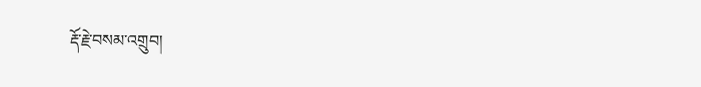རྡོ་རྗེ་བསམ་འགྲུབ།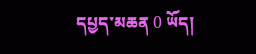དཔྱད་མཆན 0 ཡོད།